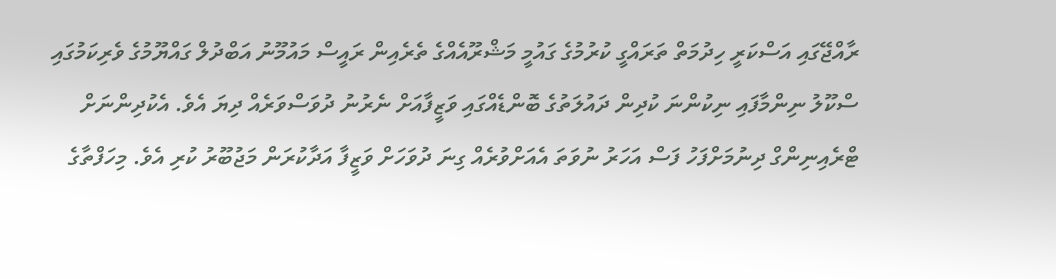ރާއްޖޭގައި އަސްކަރީ ހިދުމަތް ތަރައްގީ ކުރުމުގެ ގައުމީ މަޝްރޫއެއްގެ ތެރެއިން ރައީސް މައުމޫނު އަބްދުލް ގައްޔޫމުގެ ވެރިކަމުގައި ސްކޫލު ނިންމާފައި ނިކުންނަ ކުދިން ދައުލަތުގެ ބޮންޑެއްގައި ވަޒީފާއަށް ނެރުނު ދުވަސްވަރެއް ދިޔަ އެވެ. އެކުދިންނަށް ޓްރެއިނިންގް ދިނުމަށްފަހު ފަސް އަހަރު ނުވަތަ އެއަށްވުރެއް ގިނަ ދުވަހަށް ވަޒީފާ އަދާކުރަން މަޖުބޫރު ކުރި އެވެ. މިހަފްތާގެ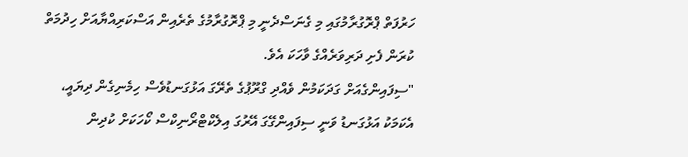ހަރުފަތް ޕްރޮގުރާމުގައި މި ގެނަސްދެނީ މި ޕްރޮގުރާމުގެ ތެރެއިން އަސްކަރިއްޔާއަށް ހިދުމަތް ކުރަން ފެށި ދަރިވަރެއްގެ ވާހަކަ އެވެ.
"ސިފައިންގެއަށް ގަދަކަމުން ވެއްދި ގްރޫޕުގެ ތެރޭގަ އަޅުގަނޑުވެސް ހިމެނިގެން ދިޔައީ، އެކަމަކު އަޅުގަނޑު ވަނީ ސިފައިންގޭގަ އޭރުގަ އިލެކްޓްރޯނިކްސް ކޯހަކަށް ކުދިން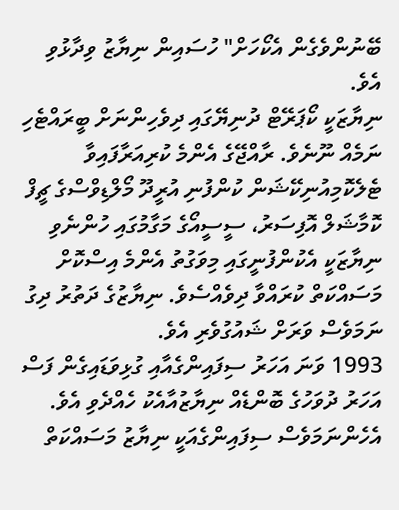ބޭނުންވެގެން އެކޯހަށް" ހުސައިން ނިޔާޒު ވިދާޅުވި އެވެ.
ނިޔާޒަކީ ކޯޕަރޭޓް ދުނިޔޭގައި ދިވެހިންނަށް ބީރައްޓެހި ނަމެއް ނޫނެވެ. ރާއްޖޭގެ އެންމެ ކުރިއަރާފައިވާ ޓެލެކޮމިއުނިކޭޝަން ކުންފުނި އުރީދޫ މޯލްޑިވްސްގެ ޗީފް ކޮމާޝަލް އޮފިސަރު، ސީސީއޯގެ މަގާމުގައި ހުންނެވި ނިޔާޒަކީ އެކުންފުނީގައި މިވަގުތު އެންމެ އިސްކޮށް މަސައްކަތް ކުރައްވާ ދިވެއްސެވެ. ނިޔާޒުގެ ދަތުރު ދިގު ނަމަވެސް ވަރަށް ޝައުގުވެރި އެވެ.
1993 ވަނަ އަހަރު ސިފައިންގެއާއި ގުޅިވަޑައިގެން ފަސް އަހަރު ދުވަހުގެ ބޮންޑެއް ނިޔާޒުއާއެކު ހެއްދެވި އެވެ. އެހެންނަމަވެސް ސިފައިންގެއަކީ ނިޔާޒު މަސައްކަތް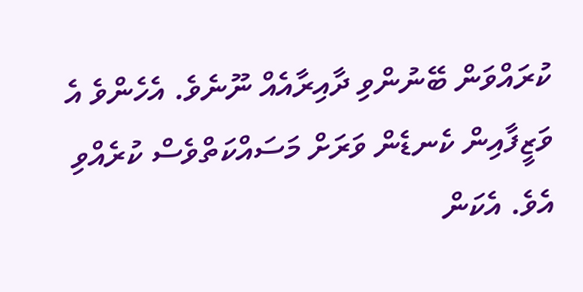ކުރައްވަން ބޭނުންވި ދާއިރާއެއް ނޫނެވެ. އެހެންވެ އެ ވަޒީފާއިން ކެނޑެން ވަރަށް މަސައްކަތްވެސް ކުރެއްވި އެވެ. އެކަން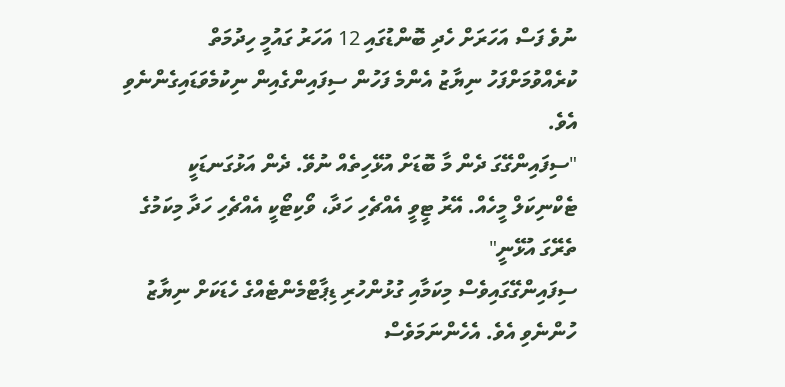ނުވެ ފަސް އަހަރަށް ހެދި ބޮންޑުގައި 12 އަހަރު ގައުމީ ހިދުމަތް ކުރެއްވުމަށްފަހު ނިޔާޒު އެންމެ ފަހުން ސިފައިންގެއިން ނިކުމެވަޑައިގެންނެވި އެވެ.
"ސިފައިންގޭގަ ދެން މާ ބޮޑަށް އުޅޭހިތެއް ނުވޭ. ދެން އަޅުގަނޑަކީ ޓެކްނިކަލް މީހެއް. އޭރު ޓީވީ އެއްޗެހި ހަދާ، ވޯކިޓޯކީ އެއްޗެހި ހަދާ މިކަމުގެ ތެރޭގަ އުޅޭނީ"
ސިފައިންގޭގައިވެސް މިކަމާއި ގުޅުންހުރި ޑިޕާޓްމެންޓެއްގެ ހެޑަކަށް ނިޔާޒު ހުންނެވި އެވެ. އެހެންނަމަވެސް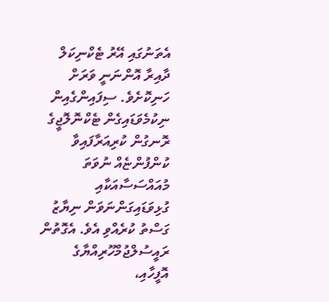އެތަނުގައި އޭރު ޓެކްނިކަލް ދާއިރާ އޮންނަނީ ވަރަށް ހަނިކޮށެވެ. ސިފައިންގެއިން ނިކުމެވަޑައިގެން ޓެކްނޮލޮޖީގެ ރޮނގުން ކުރިއަރާފައިވާ ކުންފުންޏެއް ނުވަތަ މުއައްސަސާއަކާއި ގުޅިވަޑައިގަންނަވަން ނިޔާޒު ގަސްތު ކުރެއްވި އެވެ. އެގޮތުން ރައީސުލްޖުމްހޫރިއްޔާގެ އޮފީހާއި،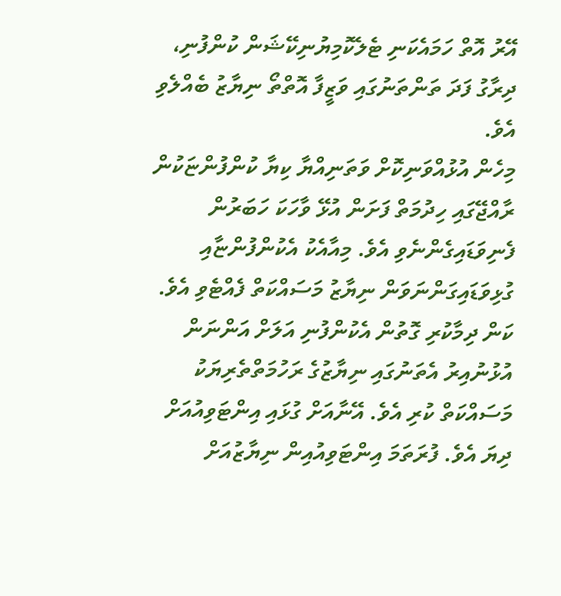އޭރު އޮތް ހަމައެކަނި ޓެލެކޮމިޔުނިކޭޝަން ކުންފުނި، ދިރާގު ފަދަ ތަންތަނުގައި ވަޒީފާ އޮތްތޯ ނިޔާޒު ބެއްލެވި އެވެ.
މިހެން އުޅުއްވަނިކޮށް ވަތަނިއްޔާ ކިޔާ ކުންފުންޏަކުން ރާއްޖޭގައި ހިދުމަތް ފަށަން އުޅޭ ވާހަކަ ހަބަރުން ފެނިވަޑައިގެންނެވި އެވެ. މިއާއެކު އެކުންފުންޏާއި ގުޅިވަޑައިގަންނަވަން ނިޔާޒު މަސައްކަތް ފެއްޓެވި އެވެ. ކަން ދިމާކުރި ގޮތުން އެކުންފުނި އަލަށް އަންނަން އުޅުނުއިރު އެތަނުގައި ނިޔާޒުގެ ރަހުމަތްތެރިޔަކު މަސައްކަތް ކުރި އެވެ. އޭނާއަށް ގުޅައި އިންޓަވިއުއަށް ދިޔަ އެވެ. ފުރަތަމަ އިންޓަވިއުއިން ނިޔާޒުއަށް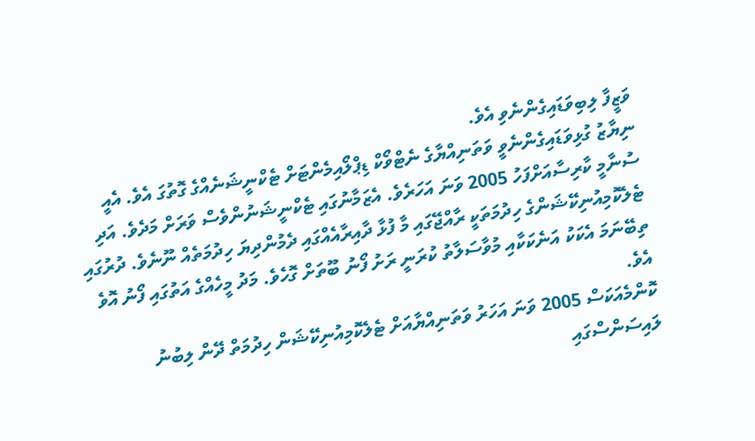ވަޒީފާ ލިބިވަޑައިގެންނެވި އެވެ.
ނިޔާޒު ގުޅިވަޑައިގެންނެވީ ވަތަނިއްޔާގެ ނެޓްވޯކް ޑިޕްލޯއިމެންޓަށް ޓެކްނީޝަނެއްގެ ގޮތުގަ އެވެ. އެއީ ސުނާމީ ކާރިސާއަށްފަހު 2005 ވަނަ އަހަރެވެ. އެޒަމާނުގައި ޓެކްނީޝަނުންވެސް ވަރަށް މަދެވެ. އަދި ޓެލެކޮމިއުނިކޭޝަންގެ ހިދުމަތަކީ ރާއްޖޭގައި މާ ފުޅާ ދާއިރާއެއްގައި ދެމުންދިޔަ ހިދުމަތެއް ނޫނެވެ. ދުރުގައި ތިބޭނަމަ އެކަކު އަނެކަކާއި މުވާސަލާތު ކުރަނީ ރަށު ފޯނު ބޫތަށް ގޮހެވެ. މަދު މީހެއްގެ އަތުގައި ފޯނު އޮވެ އެވެ.
ކޮންމެއަކަސް 2005 ވަނަ އަހަރު ވަތަނިއްޔާއަށް ޓެލެކޮމިއުނިކޭޝަން ހިދުމަތް ދޭން ލިބުނު ލައިސަންސްގައި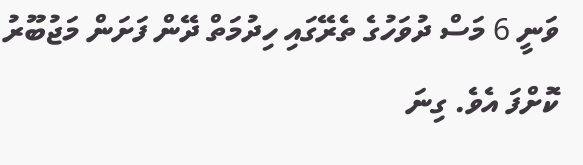ވަނީ 6 މަސް ދުވަހުގެ ތެރޭގައި ހިދުމަތް ދޭން ފަށަން މަޖުބޫރު ކޮށްފަ އެވެ. ގިނަ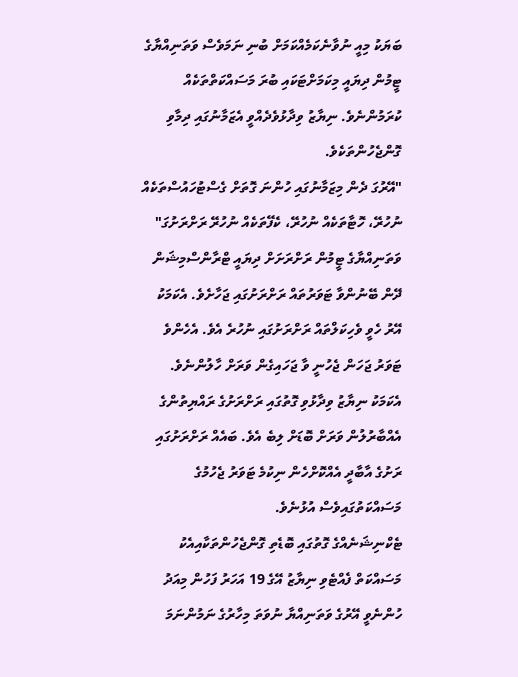ބަޔަކު މިއީ ނުވާނެކަމެއްކަމަށް ބުނި ނަމަވެސް ވަތަނިއްޔާގެ ޓީމުން ދިޔައީ މިކަމަށްޓަކައި ބުރަ މަސައްކަތްތަކެއް ކުރަމުންނެވެ. ނިޔާޒު ވިދާޅުވެދެއްވީ އެޒަމާނުގައި ދިމާވި ގޮންޖެހުންތަކެވެ.
"އޭރުގަ ދެން މިޒަމާނުގައި ހުންނަ ގޮތަށް ގެސްޓުހައުސްތަކެއް ނުހުރޭ، ހޮޓާތަކެއް ނުހުރޭ، ކެފޭތަކެއް ނުހުރޭ ރަށްރަށުގަ"
ވަތަނިއްޔާގެ ޓީމުން ރަށްރަށަށް ދިޔައީ ޓްރާންސްމިޝަން ދޭން ބޭނުންވާ ޓަވަރުތައް ރަށްރަށުގައި ޖަހާށެވެ. އެކަމަކު އޭރު ހެވީ ވެހިކަލްތައް ރަށްރަށުގައި ނުހުރެ އެވެ. އެހެންވެ ޓަވަރު ޖަހަން ޖެހުނީ ވާ ޖަހައިގެން ވަރަށް ހާލުންނެވެ. އެކަމަކު ނިޔާޒު ވިދާޅުވި ގޮތުގައި ރަށްރަށުގެ ރައްޔިތުންގެ އެއްބާރުލުން ވަރަށް ބޮޑަށް ލިބެ އެވެ. ބައެއް ރަށްރަށުގައި ރަށުގެ އާބާދީ އެއްކޮށްހެން ނިކުމެ ޓަވަރު ޖެހުމުގެ މަސައްކަތުގައިވެސް އުޅުނެވެ.
ޓެކްނިޝަނެއްގެ ގޮތުގައި ބޮޑެތި ގޮންޖެހުންތަކާއިއެކު މަސައްކަތް ފެއްޓެވި ނިޔާޒު އޭގެ 19 އަހަރު ފަހުން މިއަދު ހުންނެވީ އޭރުގެ ވަތަނިއްޔާ ނުވަތަ މިހާރުގެ ނަމުންނަމަ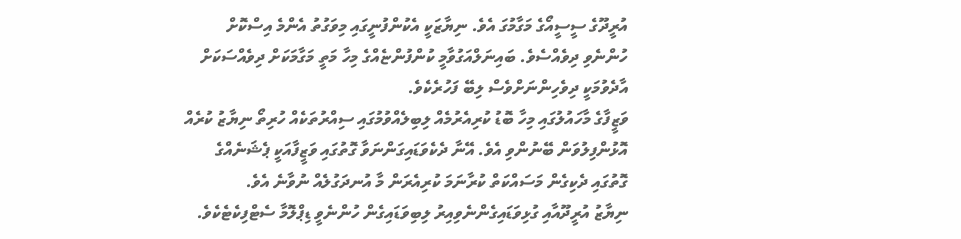އުރީދޫގެ ސީސީއޯގެ މަގާމުގަ އެވެ. ނިޔާޒަކީ އެކުންފުނީގައި މިވަގުތު އެންމެ އިސްކޮށް ހުންނެވި ދިވެއްސެވެ. ބައިނަލްއަގުވާމީ ކުންފުންޏެއްގެ މިހާ މަތީ މަގާމަކަށް ދިވެއްސަކަށް އާދެވުމަކީ ދިވެހިންނަށްވެސް ލިބޭ ފަހުރެކެވެ.
ވަޒީފާގެ މާހައުލުގައި މިހާ ބޮޑު ކުރިއެރުމެއް ލިބިލެއްވުމުގައި ސިއްރުތަކެއް ހުރިތޯ ނިޔާޒު ކުރެއް އޮޅުންފިލުވަން ބޭނުންވި އެވެ. އޭނާ ދެކެވަޑައިގަންނަވާ ގޮތުގައި ވަޒީފާއަކީ ޕެޝަނެއްގެ ގޮތުގައި ދެކިގެން މަސައްކަތް ކުރާނަމަ ކުރިއެރަން މާ އުނދަގުލެއް ނުވާނެ އެވެ.
ނިޔާޒު އުރީދޫއާއި ގުޅިވަޑައިގެންނެވިއިރު ލިބިވަޑައިގެން ހުންނެވީ ޑިޕްލޮމާ ސެޓްފިކެޓެކެވެ.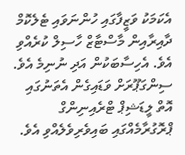އެކަމަކު ވަޒީފާގައި ހުންނަވައި ޓެލެކޮމް ދާއިރާއިން މާސްޓާޒް ހާސިލް ކުރެއްވި އެވެ. އެހިސާބަކުން އަދި ނުނިމެ އެވެ. ސިންގަޕޫރަށް ވަޑައިގެން އެތަނުގައި އޮތް ލީޑަޝިޕް ޓްރެއިނިންގް ޕްރޮގުރާމެއްގައި ބައިވެރިވެލެއްވި އެވެ.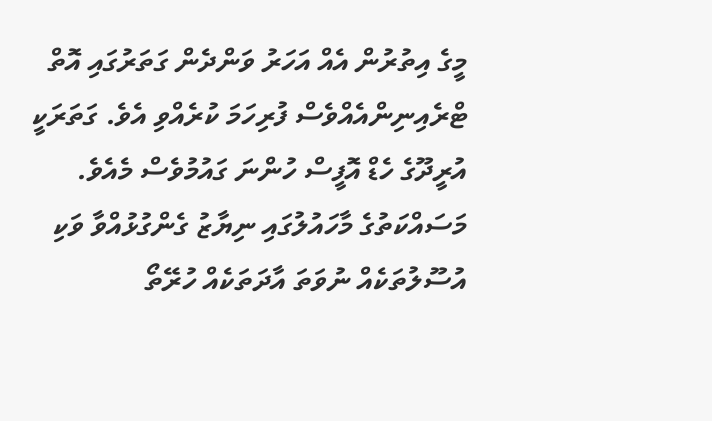މީގެ އިތުރުން އެއް އަހަރު ވަންދެން ގަތަރުގައި އޮތް ޓްރެއިނިންއެއްވެސް ފުރިހަމަ ކުރެއްވި އެވެ. ގަތަރަކީ އުރީދޫގެ ހެޑް އޮފީސް ހުންނަ ގައުމުވެސް މެއެވެ.
މަސައްކަތުގެ މާހައުލުގައި ނިޔާޒު ގެންގުޅުއްވާ ވަކި އުސޫލުތަކެއް ނުވަތަ އާދަތަކެއް ހުރޭތޯ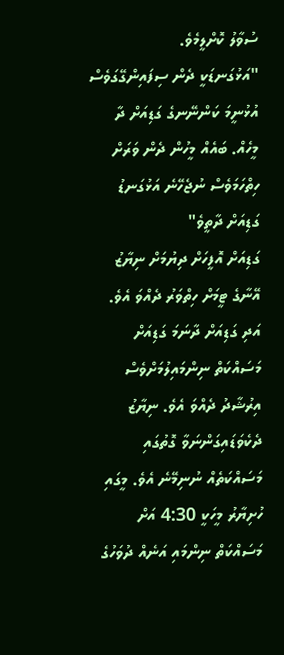ސުވާލު ކޮށްލީމެވެ.
"އަޅުގަނޑަކީ ދެން ސިފައިންގޭގަވެސް އުޅުނީމަ ކަންނޭނގެ ގަޑިއަށް ދާ މީހެއް. ބައެއް މީހުން ދެން ވަރަށް ހިތްހަމަވެސް ނުޖެހޭނެ އަޅުގަނޑު ގަޑިއަށް ދާތީވެ"
ގަޑިއަށް އޮފީހަށް ދިޔުމަށް ނިޔާޒު އޭނާގެ ޓީމަށް ހިތްވަރު ދެއްވަ އެވެ. އަދި ގަޑިއަށް ދާނަމަ ގަޑިއަށް މަސައްކަތް ނިންމައިލުމަށްވެސް އިރުޝާދު ދެއްވަ އެވެ. ނިޔާޒު ދެކެވަޑައިގަންނަވާ ގޮތުގައި މަސައްކަތެއް ނުނިމޭނެ އެވެ. މީގައި ހުށިޔާރު މީހަކީ 4:30 އަށް މަސައްކަތް ނިންމައި އަނެއް ދުވަހުގެ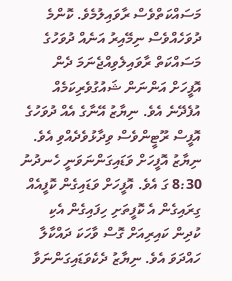މަސައްކަތްވެސް ރާވައިލުމެވެ. ކޮންމެ ދުވަހެއްވެސް ނިމޭއިރު އަނެއް ދުވަހުގެ މަސައްކަތް ރާވައިލެވިއްޖެނަމަ ދެން އޮފީހަށް އަންނަން ޝައުގުވެރިކަމެއް އުފެދޭނެ އެވެ. ނިޔާޒު އޭނާގެ އެއް ދުވަހުގެ އޮފީސް ރޫޓީންވެސް ވިދާޅުވެދެއްވި އެވެ.
ނިޔާޒު އޮފީހަށް ވަޑައިގަންނަވަނީ ހެނދުނު 8:30 ގަ އެވެ. އޮފީހަށް ވަޑައިގެން ކޮފީއެއް ގިރައިގެން އެ ކޮފީތަށި ހިފައިގެން އެކި ކުދިން ކައިރިއަށް ގޮސް ވާހަކަ ދައްކާލާ ހައްދަވަ އެވެ. ނިޔާޒު ދެކެވަޑައިގަންނަވާ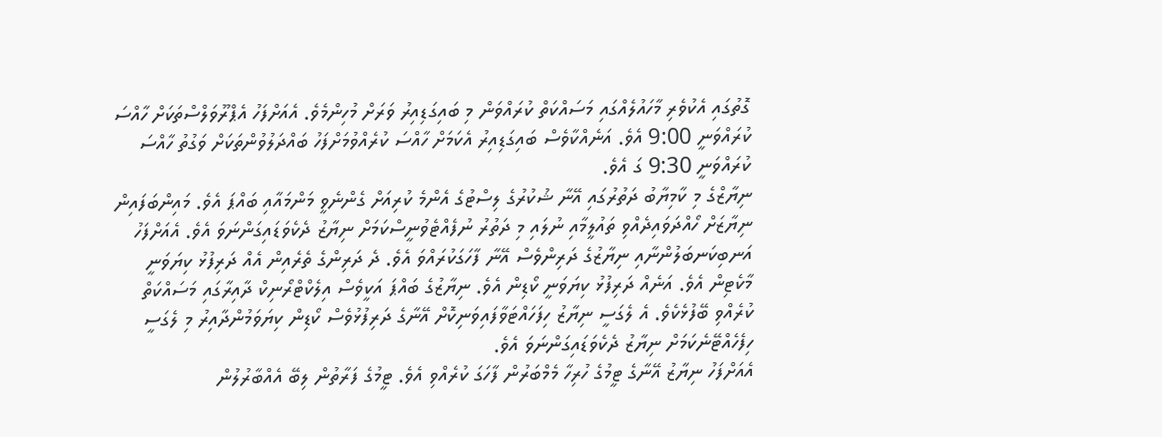ގޮތުގައި އެކުވެރި މާހައުލެއްގައި މަސައްކަތް ކުރައްވަން މި ބައިގަޑިއިރު ވަރަށް މުހިންމެވެ. އެއަށްފަހު އެޕްރޫވަލްސްތަކަށް ހާއްސަ ކުރައްވަނީ 9:00 އެވެ. އަނެއްކާވެސް ބައިގަޑިއިރު އެކަމަށް ހާއްސަ ކުރެއްވުމަށްފަހު ބައްދަލުވުންތަކަށް ވަގުތު ހާއްސަ ކުރައްވަނީ 9:30 ގަ އެވެ.
ނިޔާޒްގެ މި ކާމިޔާބު ދަތުރުގައި އޭނާ ޝުކުރުގެ ލިސްޓުގެ އެންމެ ކުރިއަށް ގެންނެވީ މަންމައާއި ބައްޕަ އެވެ. މައިންބަފައިން ނިޔާޒަށް ހޯއްދަވައިދެއްވި ތައުލީމާއި ނުލައި މި ދަތުރު ނުފެއްޓެވުނީސްކަމަށް ނިޔާޒު ދެކެވަޑައިގަންނަވަ އެވެ. އެއަށްފަހު އަނބިކަނބަލުންނާއި ނިޔާޒުގެ ދަރިންވެސް އޭނާ ފާހަގަކުރައްވަ އެވެ. ދެ ދަރިންގެ ތެރެއިން އެއް ދަރިފުޅު ކިޔަވަނީ މާކެޓިން އެވެ. އަނެއް ދަރިފުޅު ކިޔަވަނީ ކޯޑިން އެވެ. ނިޔާޒުގެ ބައްޕަ އަކީވެސް އިލެކްޓްރޯނިކް ދާއިރާގައި މަސައްކަތް ކުރެއްވި ބޭފުޅެކެވެ. އެ ލެގަސީ ނިޔާޒު ހިފަހައްޓަވާފައިވަނިކޮށް އޭނާގެ ދަރިފުޅުވެސް ކޯޑިން ކިޔަވަމުންދާއިރު މި ލެގަސީ ހިފެހެއްޓޭނެކަމަށް ނިޔާޒު ދެކެވަޑައިގަންނަވަ އެވެ.
އެއަށްފަހު ނިޔާޒު އޭނާގެ ޓީމުގެ ހުރިހާ މެމްބަރުން ފާހަގަ ކުރެއްވި އެވެ. ޓީމުގެ ފަރާތުން ލިބޭ އެއްބާރުލުން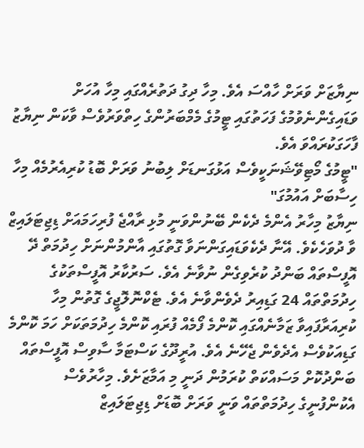ނިޔާޒަށް ވަރަށް ހާއްސަ އެވެ. މިހާ ދިގު ދަތުރެއްގައި މިހާ އުހަށް ވަޑައިގެންނެވުމުގެ ފަހަތުގައި ޓީމުގެ މެމްބަރުންގެ ހިތްވަރުވެސް ވާކަން ނިޔާޒު ފާހަގަކުރައްވަ އެވެ.
"ޓީމުގެ މޯޓިވޭޝަނަކީވެސް އަޅުގަނޑަށް ލިބުނު ވަރަށް ބޮޑު ކުރިއެރުމެއް މިހާ ހިސާބަށް އައުމުގަ"
ނިޔާޒު މިހާރު އެންމެ ދެކެން ބޭނުންވަނީ މުޅި ރާއްޖެ ފުރިހަމައަށް ޑިޖިޓަލައިޒް ވާ ދުވަހެކެވެ. އޭނާ ދެކެވަޑައިގަންނަވާ ގޮތުގައި އާންމުންނަށް ހިދުމަތް ދޭ އޮފީސްތައް ބަންދު ކުރެވިގެން ނުވާނެ އެވެ. ސަރުކާރު އޮފީސްތަކުގެ ހިދުމަތްތައް 24 ގަޑިއިރު ދެވެންވާނެ އެވެ. ޓެކްނޮލޮޖީގެ ގޮތުން މިހާ ކުރިއަރާފައިވާ ޒަމާނެއްގައި ކޮންމެ ފޯމެއް ފުރައި ކޮންމެ ހިދުމަތަކަށް ހަމަ ކޮންމެ ގަޑިއަކުވެސް އެދެވެން ޖެހޭނެ އެވެ. އުރީދޫގެ ކަސްޓަމާ ސާވިސް އޮފީސްތައް ބަންދުކޮށް މަސައްކަތް ކުރަމުން ދަނީ މި އަމާޒަށެވެ. މިހާރުވެސް އެކުންފުނީގެ ހިދުމަތްތައް ވަނީ ވަރަށް ބޮޑަށް ޑިޖިޓަލައިޒް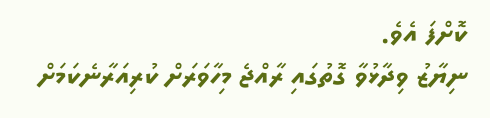ކޮށްފަ އެވެ.
ނިޔާޒު ވިދާޅުވާ ގޮތުގައި ރާއްޖެ މިހާވަރަށް ކުރިއަރާނެކަމަށް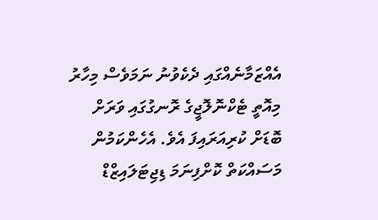އެއްޒަމާނެއްގައި ދެކެވުނު ނަމަވެސް މިހާރު މިއޮތީ ޓެކްނޮލޮޖީގެ ރޮނގުގައި ވަރަށް ބޮޑަށް ކުރިއަރައިފަ އެވެ. އެހެންކަމުން މަސައްކަތް ކޮށްފިނަމަ ޑިޖިޓަލައިޒްޑް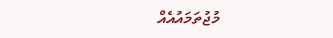މުޖުތަމައުއެއް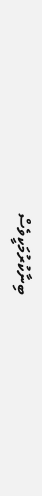ބިނާކުރުމަކީވެސް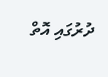ދުރުގައި އޮތް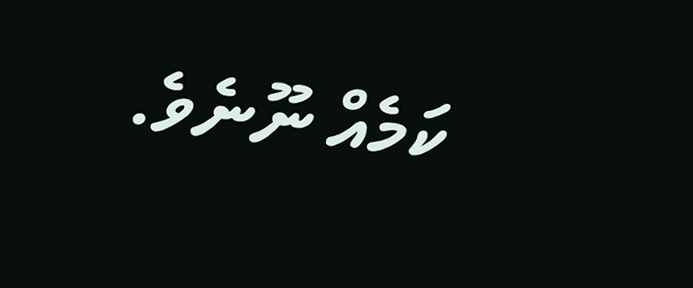ކަމެއް ނޫނެވެ.